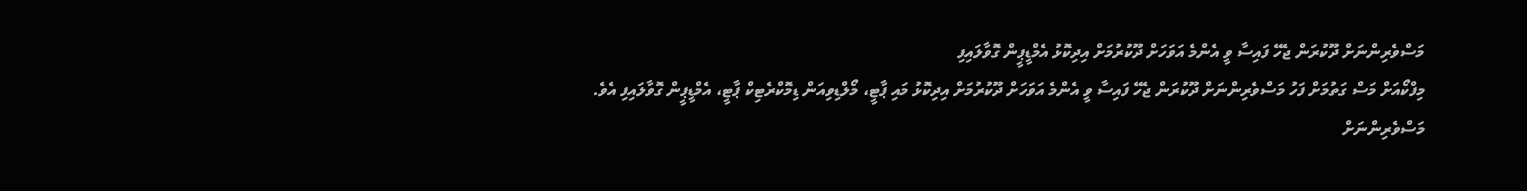މަސްވެރިންނަށް ދޫކުރަން ޖެހޭ ފައިސާ ވީ އެންމެ އަވަހަށް ދޫކުރުމަށް އިދިކޮޅު އެމްޑީޕީން ގޮވާލައިފި
މިފްކޯއަށް މަސް ގަތުމަށް ފަހު މަސްވެރިންނަށް ދޫކުރަން ޖެހޭ ފައިސާ ވީ އެންމެ އަވަހަށް ދޫކުރުމަށް އިދިކޮޅު މައި ޕާޓީ، މޯލްޑިވިއަން ޑިމޮކްރެޓިކް ޕާޓީ، އެމްޑީޕީން ގޮވާލައިފި އެވެ.
މަސްވެރިންނަށް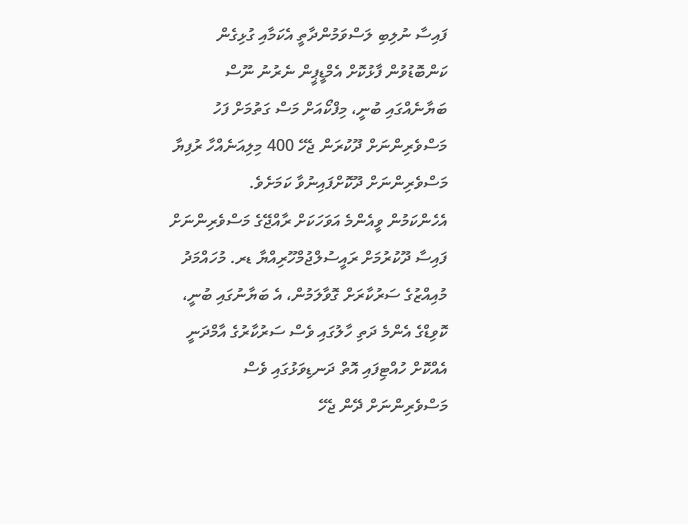ފައިސާ ނުލިބި ލަސްވަމުންދާތީ އެކަމާއި ގުޅިގެން ކަންބޮޑުވުން ފާޅުކޮށް އެމްޑީޕީން ނެރުނު ނޫސް ބަޔާނެއްގައި ބުނީ، މިފްކޯއަށް މަސް ގަތުމަށް ފަހު މަސްވެރިންނަށް ދޫކުރަން ޖެހޭ 400 މިލިއަނެއްހާ ރުފިޔާ މަސްވެރިންނަށް ދޫކޮށްފައިނުވާ ކަމަށެވެ.
އެހެންކަމުން ވީއެންމެ އަވަހަކަށް ރާއްޖޭގެ މަސްވެރިންނަށް ފައިސާ ދޫކުރުމަށް ރައީސުލްޖުމްހޫރިއްޔާ ޑރ. މުހައްމަދު މުއިއްޒުގެ ސަރުކާރަށް ގޮވާލަމުން، އެ ބަޔާނުގައި ބުނީ، ކޮވިޑްގެ އެންމެ ދަތި ހާލުގައި ވެސް ސަރުކާރުގެ އާމްދަނީ އެއްކޮށް ހުއްޓިފައި އޮތް ދަނޑިވަޅުގައި ވެސް މަސްވެރިންނަށް ދޭން ޖެހޭ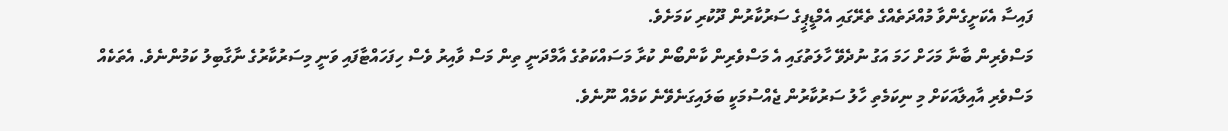ފައިސާ އެކަށީގެންވާ މުއްދަތެއްގެ ތެރޭގައި އެމްޑީޕީގެ ސަރުކާރުން ދޫކުރި ކަމަށެވެ.
މަސްވެރިން ބާނާ މަހަށް ހަމަ އަގު ނުދެވޭ ހާލަތުގައި އެ މަސްވެރިން ކާންބޯން ކުރާ މަސައްކަތުގެ އާމްދަނީ ތިން މަސް ވާއިރު ވެސް ހިފަހައްޓާފައި ވަނީ މިސަރުކާރުގެ ނާގާބިލު ކަމުންނެވެ. އެތަކެއް މަސްވެރި އާއިލާއަކަށް މި ނިކަމެތި ހާލު ސަރުކާރުން ޖެއްސުމަކީ ބަލައިގަނެވޭނެ ކަމެއް ނޫނެވެ.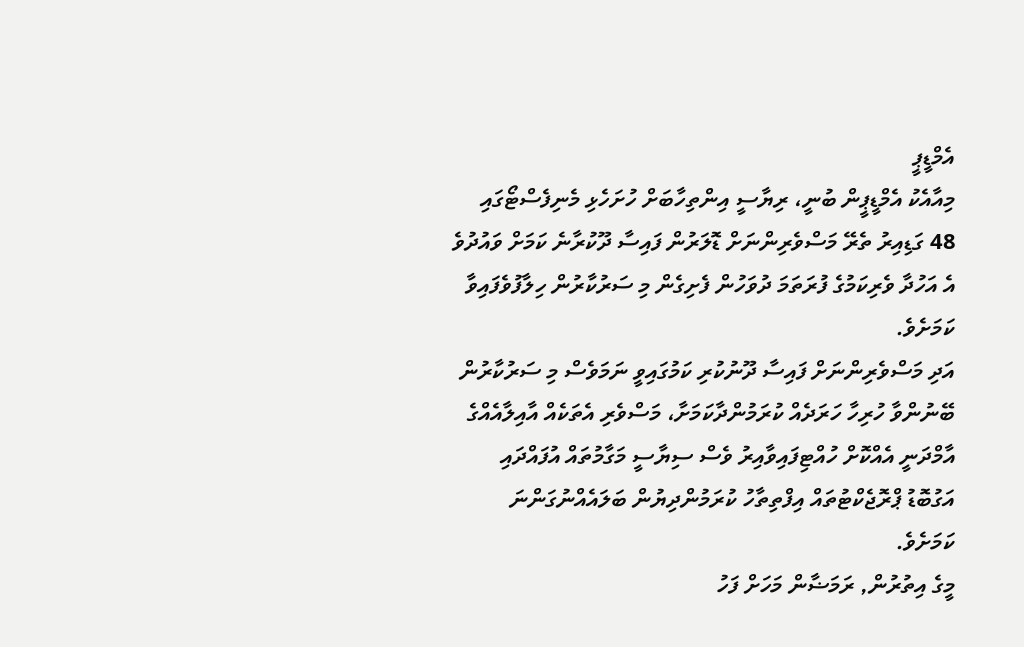އެމްޑީޕީ
މިއާއެކު އެމްޑީޕީން ބުނީ، ރިޔާސީ އިންތިހާބަށް ހުށަހެޅި މެނިފެސްޓޯގައި 48 ގަޑިއިރު ތެރޭ މަސްވެރިންނަށް ޑޮލަރުން ފައިސާ ދޫކުރާނެ ކަމަށް ވައުދުވެ އެ އަހުދާ ވެރިކަމުގެ ފުރަތަމަ ދުވަހުން ފެށިގެން މި ސަރުކާރުން ހިލާފުވެފައިވާ ކަމަށެވެ.
އަދި މަސްވެރިންނަށް ފައިސާ ދޫނުކުރި ކަމުގައިވީ ނަމަވެސް މި ސަރުކާރުން ބޭނުންވާ ހުރިހާ ހަރަދެއް ކުރަމުންދާކަމަށާ، މަސްވެރި އެތަކެއް އާއިލާއެއްގެ އާމްދަނީ އެއްކޮށް ހުއްޓިފައިވާއިރު ވެސް ސިޔާސީ މަގާމުތައް އުފައްދައި އަގުބޮޑު ޕްރޮޖެކްޓުތައް އިފްތިތާހު ކުރަމުންދިޔުން ބަލައެއްނުގަންނަ ކަމަށެވެ.
މީގެ އިތުރުން, ރަމަޟާން މަހަށް ފަހު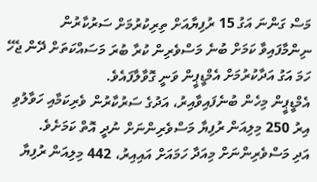މަސް ގަންނަ އަގު 15 ރުފިޔާއަށް ތިރިކުރުމަށް ސަރުކާރުން ނިންމާފައިވާ ކަމަށް ބުނެ މަސްވެރިން ކުރާ ބުރަ މަސައްކަތަށް ދޭން ޖެހޭ ހަމަ އަގު އަދާކުރުމަށް އެމްޑީޕީން ވަނީ ގޮވާލާފައެވެ.
އެމްޑީޕީން މިހެން ބުނެފައިވާއިރު، އަދުގެ ސަރުކާރުން ވެރިކަމާއި ހަވާލުވި އިރު 250 މިލިއަން ރުފިޔާ މަސްވެރިންނަށް ނުދީ އޮތް ކަމަށެވެ.
އަދި މަސްވެރިންނަށް މިއަދާ ހަމައަށް އައިއިރު، 442 މިލިއަން ރުފިޔާ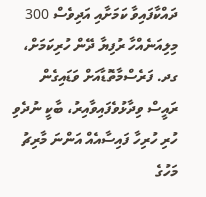ދައްކާފައިވާ ކަމަށާއި އަދިވެސް 300 މިލިއަނެއްހާ ރުފިޔާ ދޭން ހުރިކަމަށް، ގދ. ފަރެސްމާތޮޑާއަށް ވަޑައިގެން ރައީސް ވިދާޅުވެފައިވާއިރު، ބާކީ ނުދެވި ހުރި ހުރިހާ ފައިސާއެއް އަންނަ މާރިޗު މަހުގެ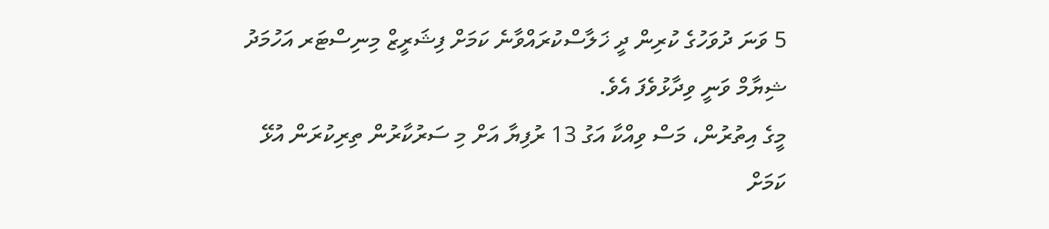5 ވަނަ ދުވަހުގެ ކުރިން ދީ ޚަލާސްކުރައްވާނެ ކަމަށް ފިޝަރީޒް މިނިސްޓަރ އަހުމަދު ޝިޔާމް ވަނީ ވިދާޅުވެފަ އެވެ.
މީގެ އިތުރުން، މަސް ވިއްކާ އަގު 13 ރުފިޔާ އަށް މި ސަރުކާރުން ތިރިކުރަން އުޅޭ ކަމަށް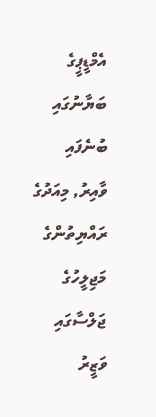އެމްޑީޕީގެ ބަޔާނުގައި ބުނެފައި ވާއިރު, މިއަދުގެ ރައްޔިތުންގެ މަޖިލީހުގެ ޖަލްސާގައި ވަޒީރު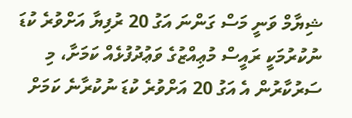ޝިޔާމް ވަނީ މަސް ގަންނަ އަގު 20 ރުފިޔާ އަށްވުރެ ކުޑަ ނުކުރުމަކީ ރައީސް މުޢިއްޒުގެ ވަޢުދުފުޅެއް ކަމަށާ، މި ސަރުކާރުން އެ އަގު 20 އަށްވުރެ ކުޑަ ނުކުރާނެ ކަމަށް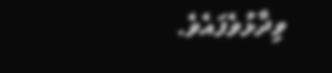ވިދާޅުވެފައެވެ.